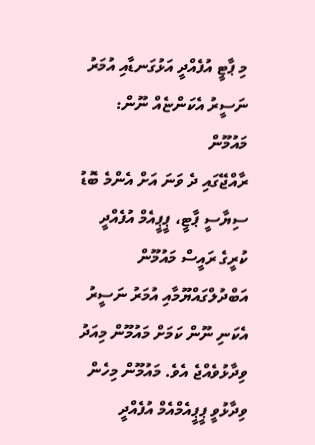މި ޕާޓީ އުފެއްދީ އަޅުގަނޑާއި އުމަރު ނަސީރު އެކަންޏެއް ނޫން: މައުމޫން
ރާއްޖޭގައި ދެ ވަނަ އަށް އެންމެ ބޮޑު ސިޔާސީ ޕާޓީ، ޕީޕީއެމް އުފެއްދީ ކުރީގެ ރައީސް މައުމޫން އަބްދުލްގައްޔޫމާއި އުމަރު ނަސީރު އެކަނި ނޫން ކަމަށް މައުމޫން މިއަދު ވިދާޅުވެއްޖެ އެވެ. މައުމޫން މިހެން ވިދާޅުވީ ޕީޕީއެމްއެމް އުފެއްދީ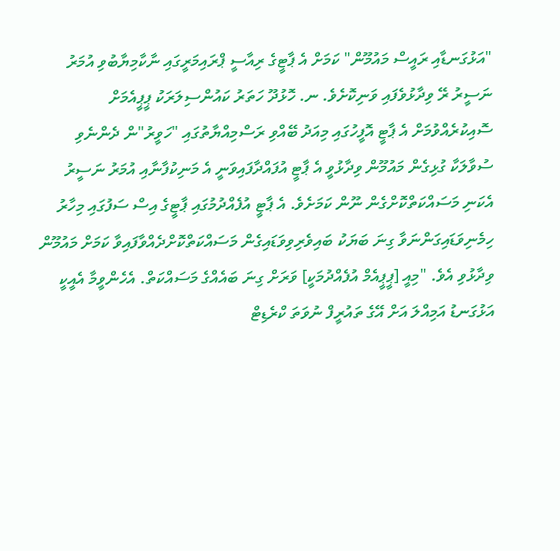"އަޅުގަނޑާއި ރައީސް މައުމޫން" ކަމަށް އެ ޕާޓީގެ ރިއާސީ ޕްރައިމަރީގައި ނާކާމިޔާބުވި އުމަރު ނަސީރު ރޭ ވިދާޅުވެފައި ވަނިކޮށެވެ. ނ. ހޮޅުދޫ ހަތަރު ކައުންސިލަރަކު ޕީޕީއެމަށް ސޮއިކުރެއްވުމަށް އެ ޕާޓީ އޮފީހުގައި މިއަދު ބޭއްވި ރަސްމިއްޔާތުގައި "ހަވީރު"ން ދެންނެވި ސުވާލަކާ ގުޅިގެން މައުމޫން ވިދާޅުވީ އެ ޕާޓީ އުފައްދާފައިވަނީ އެ މަނިކުފާނާއި އުމަރު ނަސީރު އެކަނި މަސައްކަތްކޮށްގެން ނޫން ކަމަށެވެ. އެ ޕާޓީ އުފެއްދުމުގައި ޕާޓީގެ އިސް ސަފުގައި މިހާރު ހިމެނިވަޑައިގަންނަވާ ގިނަ ބަޔަކު ބައިވެރިވިވަޑައިގެން މަސައްކަތްކޮށްދެއްވާފައިވާ ކަމަށް މައުމޫން ވިދާޅުވި އެވެ. "މިއީ [ޕީޕީއެމް އުފެއްދުމަކީ] ވަރަށް ގިނަ ބައެއްގެ މަސައްކަތް. އެހެންވީމާ އެއީކީ އަޅުގަނޑު އަމިއްލަ އަށް އޭގެ ތައުރީފް ނުވަތަ ކްރެޑިޓް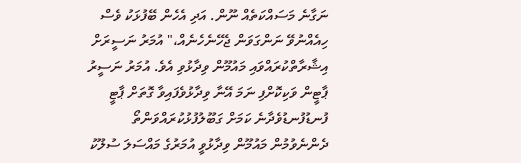ނަގާނެ މަސައްކަތެއް ނޫން. އަދި އެހެން ބޭފުޅަކު ވެސް ހިއެއްނުވޭ ނަންގަވަން ޖެހޭނެހެނެއް،" އުމަރު ނަސީރަށް އިޝާރާތްކުރައްވައި މައުމޫން ވިދާޅުވި އެވެ. އުމަރު ނަސީރު ޕާޓީން ވަކިކޮށްފި ނަމަ އޭނާ ވިދާޅުވެފައިވާ ގޮތަށް ޕާޓީ ފުނޑުފުނޑުވެދާނެ ކަމަށް ގަބޫލުފުޅުކުރައްވަންތޯ ދެންނެވުމުން މައުމޫން ވިދާޅުވީ އުމަރުގެ މައްސަލަ ސުލޫކު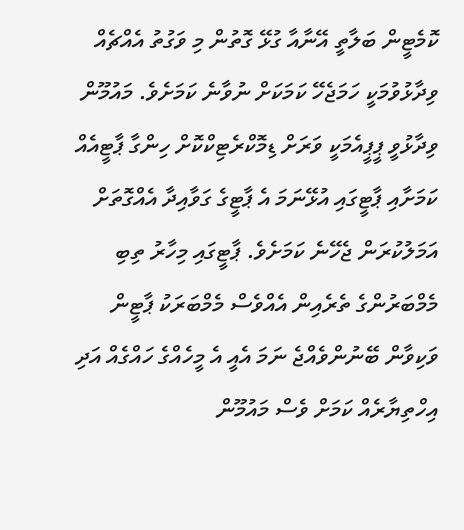ކޮމެޓީން ބަލާތީ އޭނާއާ ގުޅޭ ގޮތުން މި ވަގުތު އެއްޗެއް ވިދާޅުވުމަކީ ހަމަޖެހޭ ކަމަކަށް ނުވާނެ ކަމަށެވެ. މައުމޫން ވިދާޅުވީ ޕީޕީއެމަކީ ވަރަށް ޑިމޮކްރެޓިކްކޮށް ހިންގާ ޕާޓީއެއް ކަމަށާއި ޕާޓީގައި އުޅޭނަމަ އެ ޕާޓީގެ ގަވާއިދާ އެއްގޮތަށް އަމަލުކުރަން ޖެހޭނެ ކަމަށެވެ. ޕާޓީގައި މިހާރު ތިބި މެމްބަރުންގެ ތެރެއިން އެއްވެސް މެމްބަރަކު ޕާޓީން ވަކިވާން ބޭނުންވެއްޖެ ނަމަ އެއީ އެ މީހެއްގެ ހައްގެއް އަދި އިހްތިޔާރެއް ކަމަށް ވެސް މައުމޫން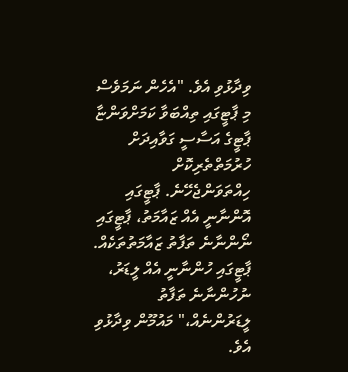ވިދާޅުވި އެވެ. "އެހެން ނަމަވެސް މި ޕާޓީގައި ތިއްބަވާ ކަމަށްވަންޏާ ޕާޓީގެ އަސާސީ ގަވާއިދަށް ހުރުމަތްތެރިކޮށް ހިއްތަވަންޖެހޭނެ. ޕާޓީގައި އޮންނާނީ އެއް ޒައާމަތު، ޕާޓީގައި ނޯންނާނެ ތަފާތު ޒައާމަތުތަކެއް. ޕާޓީގައި ހުންނާނީ އެއް ލީޑަރު، ނުހުންނާނެ ތަފާތު ލީޑަރުންނެއް،" މައުމޫން ވިދާޅުވި އެވެ.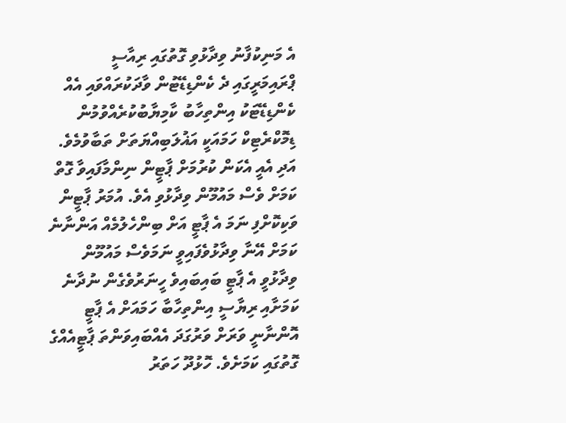އެ މަނިކުފާނު ވިދާޅުވި ގޮތުގައި ރިއާސީ ޕްރައިމަރީގައި ދެ ކެންޑިޑޭޓުން ވާދަކުރައްވައި އެއް ކެންޑިޑޭޓަކު އިންތިހާބު ކާމިޔާބުކުރެއްވުމުން ޑިމޮކްރެޓިކް ހަމައަކީ އަޣުލަބިއްޔަތަށް ތަބާވުމެވެ. އަދި އެއީ އެކަން ކުރުމަށް ޕާޓީން ނިންމާފައިވާ ގޮތް ކަމަށް ވެސް މައުމޫން ވިދާޅުވި އެވެ. އުމަރު ޕާޓީން ވަކިކޮށްފި ނަމަ އެ ޕާޓީ އަށް ބިންހެލުމެއް އަންނާނެ ކަމަށް އޭނާ ވިދާޅުވެފައިވީ ނަމަވެސް މައުމޫން ވިދާޅުވީ އެ ޕާޓީ ބައިބައިވެ ހީނަރުވެގެން ނުދާނެ ކަމަށާއި ރިޔާސީ އިންތިހާބާ ހަމައަށް އެ ޕާޓީ އޮންނާނީ ވަރަށް ވަރުގަދަ އެއްބައިވަންތަ ޕާޓީއެއްގެ ގޮތުގައި ކަމަށެވެ. ހޮޅުދޫ ހަތަރު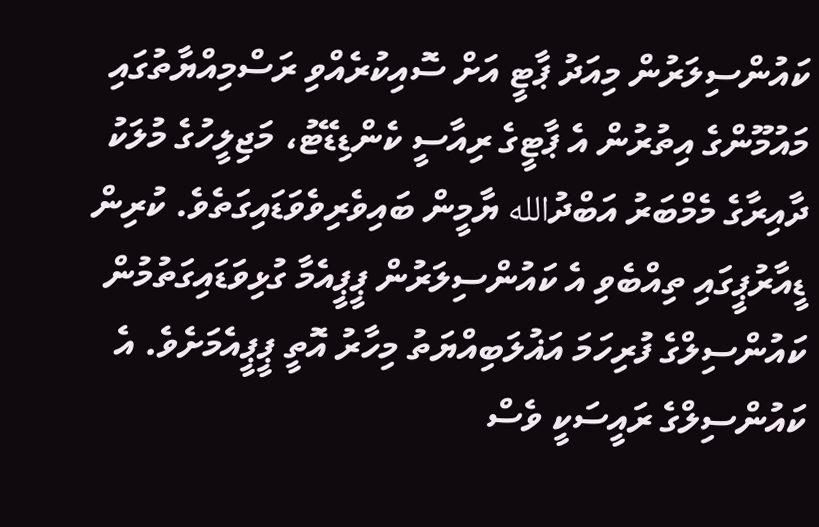ކައުންސިލަރުން މިއަދު ޕާޓީ އަށް ސޮއިކުރެއްވި ރަސްމިއްޔާތުގައި މައުމޫންގެ އިތުރުން އެ ޕާޓީގެ ރިއާސީ ކެންޑިޑޭޓު، މަޖިލީހުގެ މުލަކު ދާއިރާގެ މެމްބަރު އަބްދުالله ޔާމީން ބައިވެރިވެވަޑައިގަތެވެ. ކުރިން ޑީއާރުޕީގައި ތިއްބެވި އެ ކައުންސިލަރުން ޕީޕީއެމާ ގުޅިވަޑައިގަތުމުން ކައުންސިލްގެ ފުރިހަމަ އަޣުލަބިއްޔަތު މިހާރު އޮތީ ޕީޕީއެމަށެވެ. އެ ކައުންސިލްގެ ރައީސަކީ ވެސް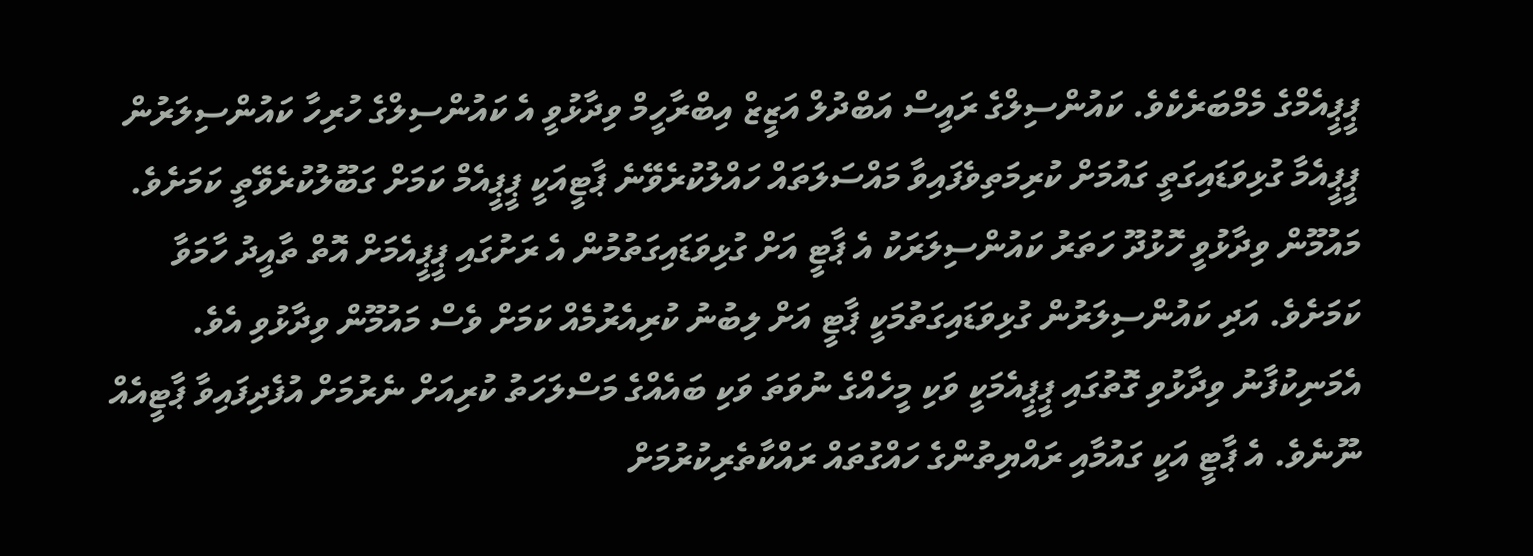ޕީޕީއެމްގެ މެމްބަރެކެވެ. ކައުންސިލްގެ ރައީސް އަބްދުލް އަޒީޒް އިބްރާހީމް ވިދާޅުވީ އެ ކައުންސިލްގެ ހުރިހާ ކައުންސިލަރުން ޕީޕީއެމާ ގުޅިވަޑައިގަތީ ގައުމަށް ކުރިމަތިވެފައިވާ މައްސަލަތައް ހައްލުކުރެވޭނެ ޕާޓީއަކީ ޕީޕީއެމް ކަމަށް ގަބޫލުކުރެވޭތީ ކަމަށެވެ. މައުމޫން ވިދާޅުވީ ހޮޅުދޫ ހަތަރު ކައުންސިލަރަކު އެ ޕާޓީ އަށް ގުޅިވަޑައިގަތުމުން އެ ރަށުގައި ޕީޕީއެމަށް އޮތް ތާއީދު ހާމަވާ ކަމަށެވެ. އަދި ކައުންސިލަރުން ގުޅިވަޑައިގަތުމަކީ ޕާޓީ އަށް ލިބުނު ކުރިއެރުމެއް ކަމަށް ވެސް މައުމޫން ވިދާޅުވި އެވެ. އެމަނިކުފާނު ވިދާޅުވި ގޮތުގައި ޕީޕީއެމަކީ ވަކި މީހެއްގެ ނުވަތަ ވަކި ބައެއްގެ މަސްލަހަތު ކުރިއަށް ނެރުމަށް އުފެދިފައިވާ ޕާޓީއެއް ނޫނެވެ. އެ ޕާޓީ އަކީ ގައުމާއި ރައްޔިތުންގެ ހައްގުތައް ރައްކާތެރިކުރުމަށް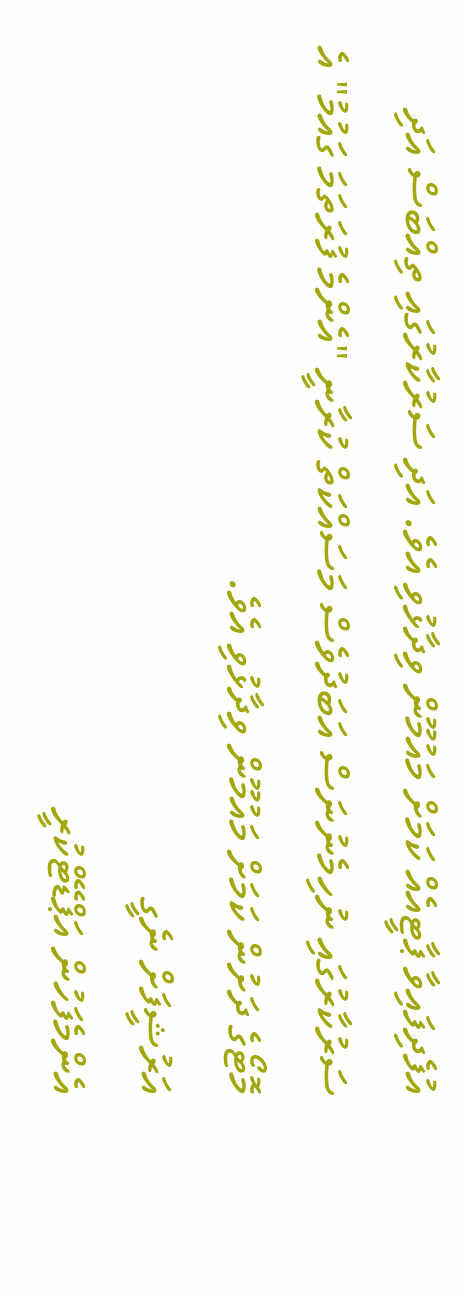އުފެދިފައިވާ ޕާޓީއެއް ކަމަށް މައުމޫން ވިދާޅުވި އެވެ. އަދި ސަރުކާރުގައި ތިއްބަސް އަދި ސަރުކާރުގައި ނުހިމެނުނަސް އަބަދުވެސް މަސައްކަތް ކުރާނީ "އެންމެ ފުރަތަމަ ގައުމު" އެ މޮޓޯގެ ދަށުން ކަމަށް މައުމޫން ވިދާޅުވި އެވެ.
އަރުޝީފަށް ނެގީ
އެންމެފަހުން އަޕްޑޭޓްކުރީ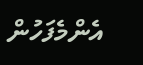އެންމެފަހުން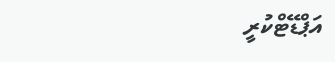އަޕްޑޭޓްކުރީ